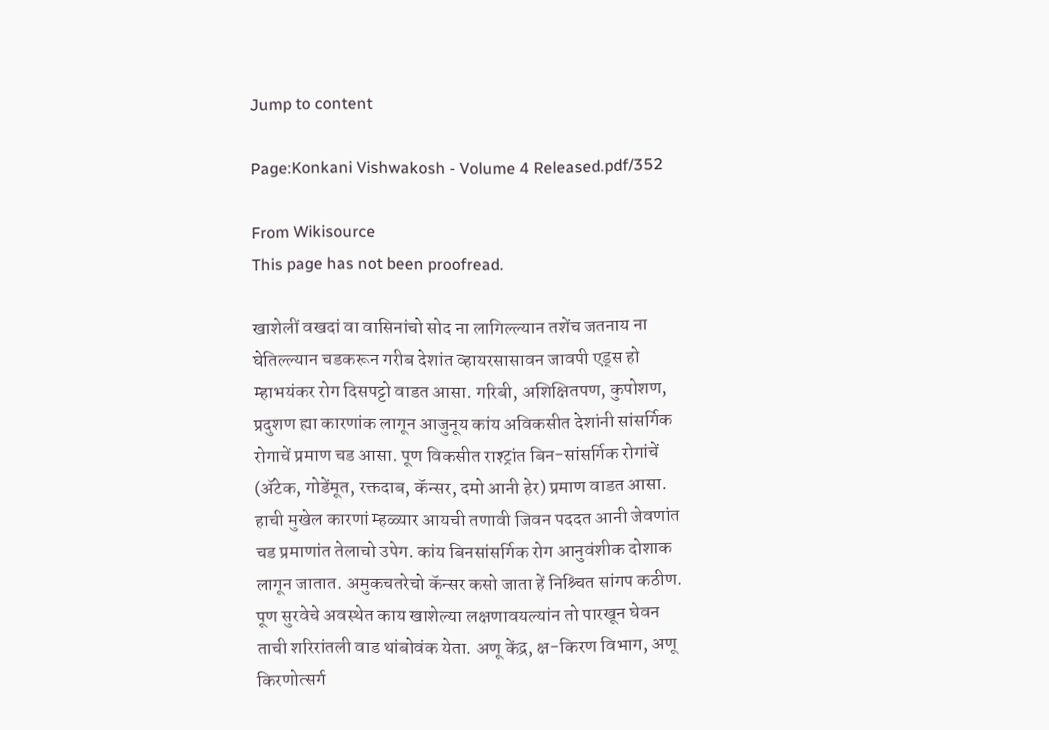Jump to content

Page:Konkani Vishwakosh - Volume 4 Released.pdf/352

From Wikisource
This page has not been proofread.

खाशेलीं वखदां वा वासिनांचो सोद ना लागिल्ल्यान तशेंच जतनाय ना घेतिल्ल्यान चडकरून गरीब देशांत व्हायरसासावन जावपी एड्स हो म्हाभयंकर रोग दिसपट्टो वाडत आसा. गरिबी, अशिक्षितपण, कुपोशण, प्रदुशण ह्या कारणांक लागून आजुनूय कांय अविकसीत देशांनी सांसर्गिक रोगाचें प्रमाण चड आसा. पूण विकसीत राश्ट्रांत बिन-सांसर्गिक रोगांचें (ॲटेक, गोडेंमूत, रक्तदाब, कॅन्सर, दमो आनी हेर) प्रमाण वाडत आसा. हाची मुखेल कारणां म्हळ्यार आयची तणावी जिवन पददत आनी जेवणांत चड प्रमाणांत तेलाचो उपेग. कांय बिनसांसर्गिक रोग आनुवंशीक दोशाक लागून जातात. अमुकचतरेचो कॅन्सर कसो जाता हें निश्र्चित सांगप कठीण. पूण सुरवेचे अवस्थेत काय खाशेल्या लक्षणावयल्यांन तो पारखून घेवन ताची शरिरांतली वाड थांबोवंक येता. अणू केंद्र, क्ष-किरण विभाग, अणू किरणोत्सर्ग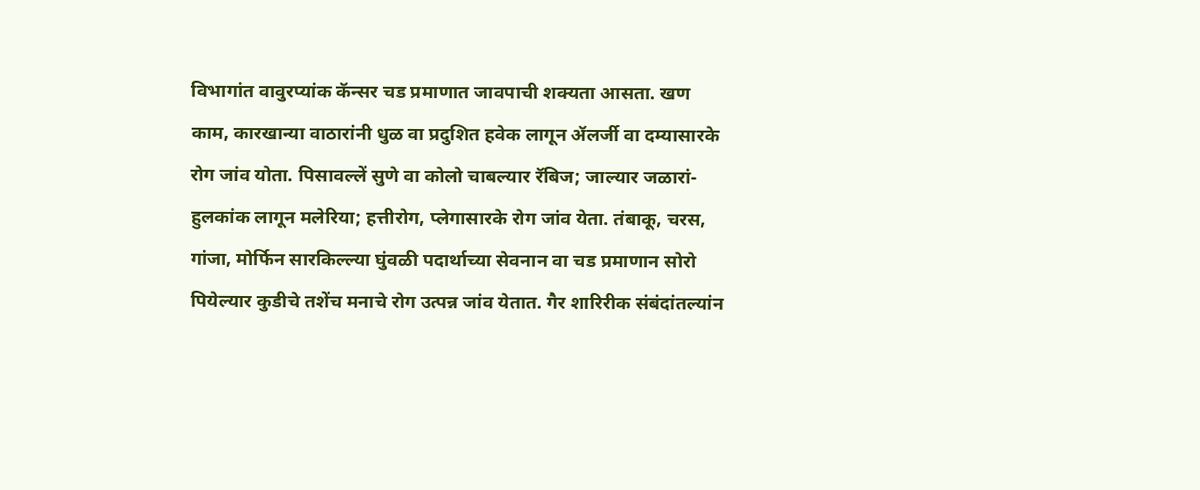विभागांत वावुरप्यांक कॅन्सर चड प्रमाणात जावपाची शक्यता आसता. खण काम, कारखान्या वाठारांनी धुळ वा प्रदुशित हवेक लागून ॲलर्जी वा दम्यासारके रोग जांव योता. पिसावल्लें सुणे वा कोलो चाबल्यार रॅबिज; जाल्यार जळारां-हुलकांक लागून मलेरिया; हत्तीरोग, प्लेगासारके रोग जांव येता. तंबाकू, चरस, गांजा, मोर्फिन सारकिल्ल्या घुंवळी पदार्थाच्या सेवनान वा चड प्रमाणान सोरो पियेल्यार कुडीचे तशेंच मनाचे रोग उत्पन्न जांव येतात. गैर शारिरीक संबंदांतल्यांन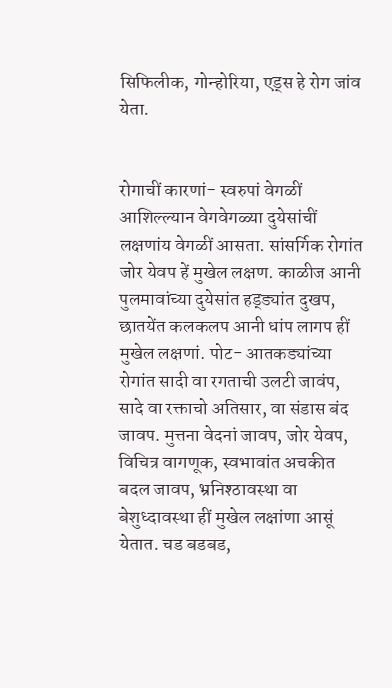सिफिलीक, गोन्होरिया, एड्स हे रोग जांव येता.


रोगाचीं कारणां- स्वरुपां वेगळीं आशिल्ल्यान वेगवेगळ्या दुयेसांचीं लक्षणांय वेगळीं आसता. सांसर्गिक रोगांत जोर येवप हें मुखेल लक्षण. काळीज आनी पुलमावांच्या दुयेसांत हड्ड्यांत दुखप, छातयेंत कलकलप आनी धांप लागप हीं मुखेल लक्षणां. पोट- आतकड्यांच्या रोगांत सादी वा रगताची उलटी जावंप, सादे वा रक्ताचो अतिसार, वा संडास बंद जावप. मुत्तना वेदनां जावप, जोर येवप, विचित्र वागणूक, स्वभावांत अचकीत बदल जावप, भ्रनिश्ठावस्था वा बेशुध्दावस्था हीं मुखेल लक्षांणा आसूं येतात. चड बडबड,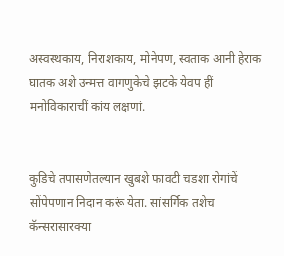अस्वस्थकाय, निराशकाय, मोनेपण, स्वताक आनी हेराक घातक अशे उन्मत्त वागणुकेचे झटके येवप हीं मनोविकाराचीं कांय लक्षणां.


कुडिचे तपासणेतल्यान खुबशे फावटी चडशा रोगांचें सोंपेपणान निदान करूं येता. सांसर्गिक तशेच कॅन्सरासारक्या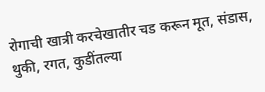रोगाची खात्री करचेखातीर चड करून मूत, संडास, थुकी, रगत, कुडींतल्या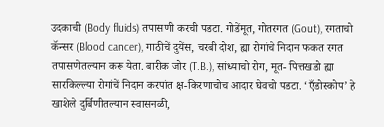उदकाची (Body fluids) तपासणी करची पडटा. गोडेंमूत, गोतरगत (Gout), रगताचो कॅन्सर (Blood cancer), गाठीचें दुयेंस, चरबी दोश, ह्या रोगांचे निदान फकत रगत तपासणेतल्यान करू येता. बारीक जोर (T.B.), सांध्याचो रोग, मूत- पित्तखडो ह्या सारकिल्ल्या रोगांचें निदान करपांत क्ष-किरणाचोच आदार घेवचो पडटा. ‘एँडोस्कोप’ हे खाशेले दुर्बिणीतल्यान स्वासनळी,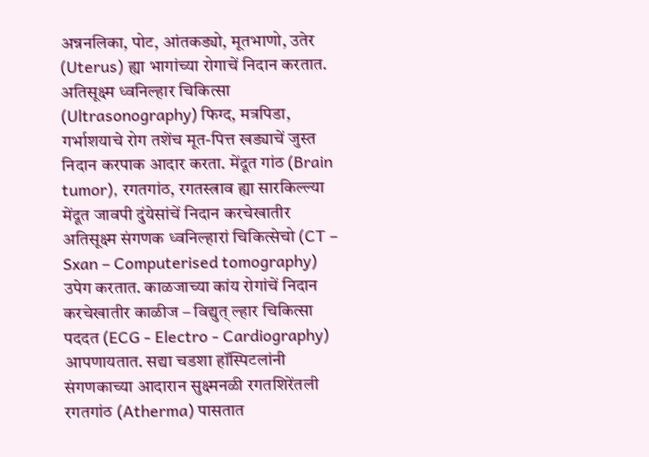अन्ननलिका, पोट, आंतकड्यो, मूतभाणो, उतेर (Uterus) ह्या भागांच्या रोगाचें निदान करतात. अतिसूक्ष्म ध्वनिल्हार चिकित्सा (Ultrasonography) फिग्द, मत्रपिडा, गर्भाशयाचे रोग तशेंच मूत-पित्त खड्याचें जुस्त निदान करपाक आदार करता. मेंदूत गांठ (Brain tumor), रगतगांठ, रगतस्त्राव ह्या सारकिल्ल्या मेंदूत जावपी दुंयेसांचें निदान करचेखातीर अतिसूक्ष्म संगणक ध्वनिल्हारां चिकित्सेचो (CT – Sxan – Computerised tomography) उपेग करतात. काळजाच्या कांय रोगांचें निदान करचेखातीर काळीज – विद्युत् ल्हार चिकित्सा पददत (ECG - Electro - Cardiography) आपणायतात. सद्या चडशा हॉस्पिटलांनी संगणकाच्या आदारान सुक्ष्मनळी रगतशिरेंतली रगतगांठ (Atherma) पासतात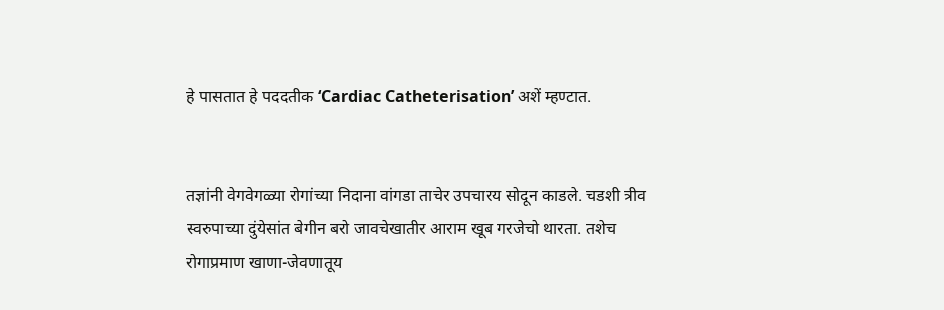हे पासतात हे पददतीक ‘Cardiac Catheterisation’ अशें म्हण्टात.


तज्ञांनी वेगवेगळ्या रोगांच्या निदाना वांगडा ताचेर उपचारय सोदून काडले. चडशी त्रीव स्वरुपाच्या दुंयेसांत बेगीन बरो जावचेखातीर आराम खूब गरजेचो थारता. तशेच रोगाप्रमाण खाणा-जेवणातूय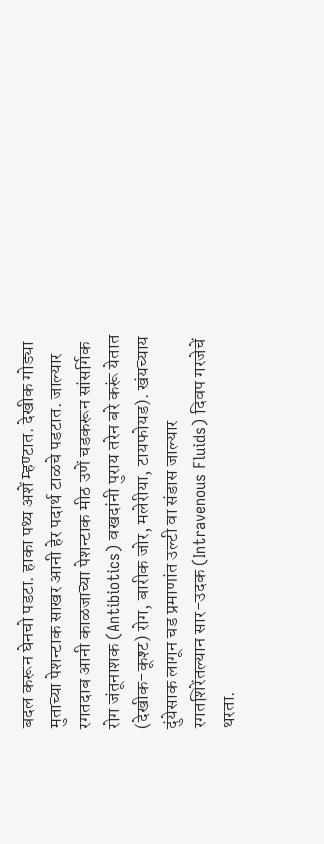बदल करून घेनचो पडटा. हाका पथ्य अशें म्हण्टात. देखीक गोड्या मुताच्या पेशन्टाक साखर आनी हेर पदार्थ टाळचे पडटात. जाल्यार रगतदाब आनी काळजाच्या पेशन्टाक मीठ उणें चडकरून सांसर्गिक रोग जंतूनाशक (Antibiotics) वखदांनी पुराय तरेन बरे करूं येतात (देखीक-कूश्ट) रोग, बारीक जोर, मलेरीया, टायफोयड). खंयच्याय दुंयेसाक लागून चड प्रमाणांत उल्टी वा संडास जाल्यार रगतशिरेंतल्यान सार-उदक (Intravenous Fluids) दिवप गरजेचें थरता.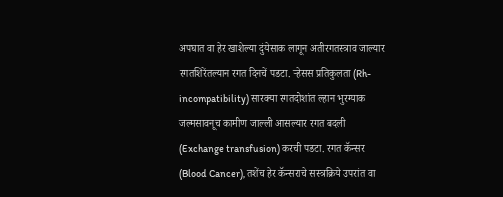अपघात वा हेर खाशेल्या दुंयेसाक लागून अतीरगतस्त्राव जाल्यार रगतशिरेंतल्यान रगत दिनचें पडटा. ऱ्हेसस प्रतिकुलता (Rh-incompatibility) सारक्या रगतदोशांत ल्हान भुरग्याक जल्मसावनूच कामीण जाल्ली आसल्यार रगत बदली (Exchange transfusion) करची पडटा. रगत कॅन्सर (Blood Cancer), तशेंच हेर कॅन्सराचे सस्त्रक्रिये उपरांत वा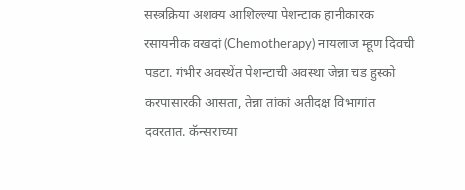सस्त्रक्रिया अशक्य आशिल्ल्या पेशन्टाक हानीकारक रसायनीक वखदां (Chemotherapy) नायलाज म्हूण दिवची पडटा. गंभीर अवस्थेंत पेशन्टाची अवस्था जेन्ना चड हुस्को करपासारकी आसता, तेन्ना तांकां अतीदक्ष विभागांत दवरतात. कॅन्सराच्या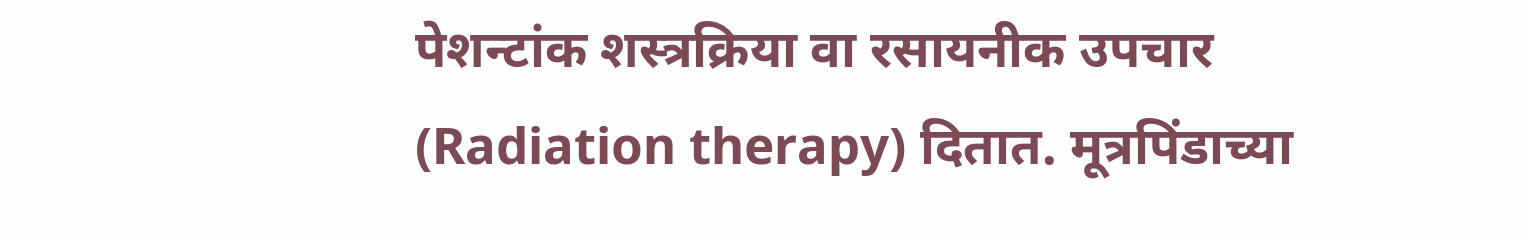पेशन्टांक शस्त्रक्रिया वा रसायनीक उपचार (Radiation therapy) दितात. मूत्रपिंडाच्या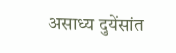असाध्य दुयेंसांत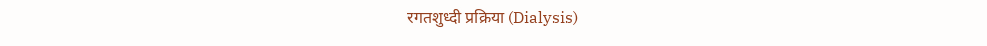रगतशुध्दी प्रक्रिया (Dialysis)